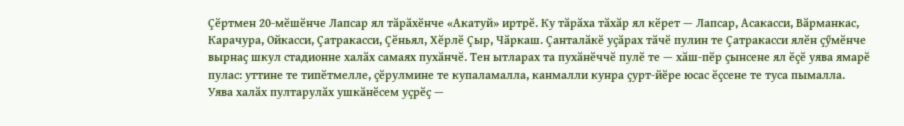Ҫӗртмен 20-мӗшӗнче Лапсар ял тӑрӑхӗнче «Акатуй» иртрӗ. Ку тӑрӑха тӑхӑр ял кӗрет — Лапсар, Асакасси, Вӑрманкас, Карачура, Ойкасси, Ҫатракасси, Ҫӗньял, Хӗрлӗ Ҫыр, Чӑркаш. Ҫанталӑкӗ уҫӑрах тӑчӗ пулин те Ҫатракасси ялӗн ҫӳмӗнче вырнаҫ шкул стадионне халӑх самаях пухӑнчӗ. Тен ытларах та пухӑнӗччӗ пулӗ те — хӑш-пӗр ҫынсене ял ӗҫӗ уява ямарӗ пулас: уттине те типӗтмелле, ҫӗрулмине те купаламалла, канмалли кунра ҫурт-йӗре юсас ӗҫсене те туса пымалла.
Уява халӑх пултарулӑх ушкӑнӗсем уҫрӗҫ —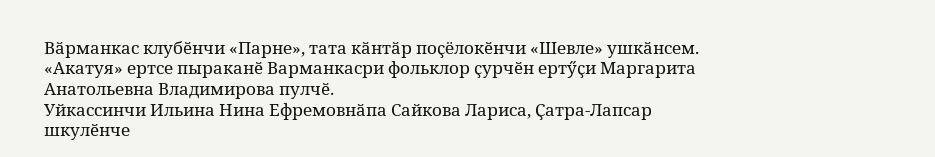Вӑрманкас клубӗнчи «Парне», тата кӑнтӑр поҫёлокӗнчи «Шевле» ушкӑнсем. «Акатуя» ертсе пыраканӗ Варманкасри фольклор ҫурчӗн ертӳҫи Маргарита Анатольевна Владимирова пулчӗ.
Уйкассинчи Ильина Нина Ефремовнӑпа Сайкова Лариса, Ҫатра-Лапсар шкулӗнче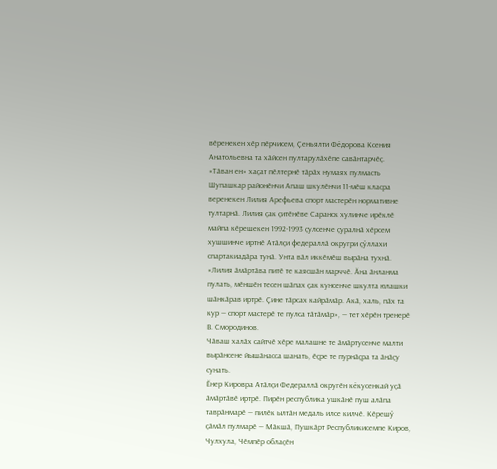вӗренекен хӗр пӗрчисем, Ҫеньялти Фёдорова Ксения Анатольевна та хӑйсен пултарулӑхӗпе савӑнтарчӗҫ.
«Тӑван ен» хаҫат пӗлтернӗ тӑрӑх нумаях пулмасть Шупашкар районӗнчи Апаш шкулӗнчи 11-мӗш класра веренекен Лилия Арефьева спорт мастерӗн нормативне тултарнӑ. Лилия ҫак ҫитӗнӗве Саранск хулинче ирӗклӗ майпа кӗрешекен 1992-1993 ҫулсенче ҫуралнӑ хӗрсем хушшинче иртнӗ Атӑлҫи федераллӑ округри ҫӳллахи спартакиадӑра тунӑ. Унта вӑл иккӗмӗш вырӑна тухнӑ. «Лилия ӑмӑртӑва питӗ те каясшӑн марччӗ. Ӑна ӑнланма пулать, мӗншӗн тесен шӑпах ҫак кунсенче шкулта юлашки шӑнкӑрав иртрӗ. Ҫине тӑрсах кайрӑмӑр. Акӑ, халь, пӑх та кур — спорт мастерӗ те пулса тӑтӑмӑр», — тет хӗрӗн тренерӗ В. Смородинов.
Чӑваш халӑх сайтчӗ хӗре малашне те ӑмӑртусенче малти вырӑнсене йышӑнасса шанать, ӗҫре те пурнӑҫра та ӑнӑҫу сунать.
Ӗнер Кировра Атӑлҫи Федераллӑ округӗн кёкусенкай уҫӑ ӑмӑртӑвӗ иртрӗ. Пирӗн республика ушкӑнӗ пуш алӑпа таврӑнмарӗ — пилӗк ылтӑн медаль илсе килчӗ. Кӗрешӳ ҫӑмӑл пулмарӗ — Мӑкшӑ, Пушкӑрт Республикисемпе Киров, Чулхула, Чӗмпӗр облаҫӗн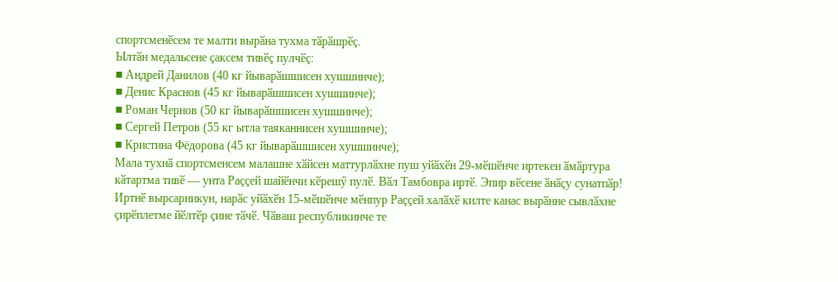спортсменӗсем те малти вырӑна тухма тӑрӑшрӗҫ.
Ылтӑн медальсене ҫаксем тивӗҫ пулчӗҫ:
■ Андрей Данилов (40 кг йыварӑшшисен хушшинче);
■ Денис Краснов (45 кг йыварӑшшисен хушшинче);
■ Роман Чернов (50 кг йыварӑшшисен хушшинче);
■ Сергей Петров (55 кг ытла таяканнисен хушшинче);
■ Кристина Фёдорова (45 кг йыварӑшшисен хушшинче);
Мала тухнӑ спортсменсем малашне хӑйсен маттурлӑхне пуш уйӑхӗн 29-мӗшӗнче иртекен ӑмӑртура кӑтартма тивӗ — унта Раҫҫей шайӗнчи кӗрешӳ пулӗ. Вӑл Тамбовра иртӗ. Эпир вӗсене ӑнӑҫу сунатпӑр!
Иртнӗ вырсарникун, нарӑс уйӑхӗн 15-мӗшӗнче мӗнпур Раҫҫей халӑхӗ килте канас вырӑнне сывлӑхне ҫирӗплетме йӗлтӗр ҫине тӑчӗ. Чӑваш республикинче те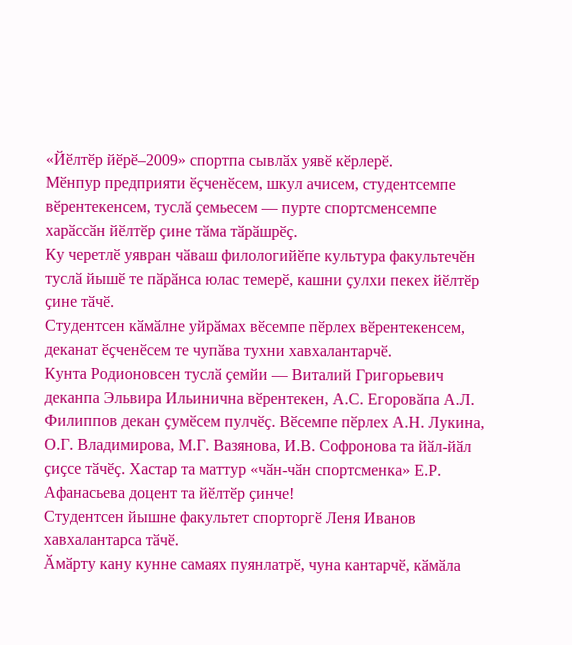«Йӗлтӗр йӗрӗ–2009» спортпа сывлӑх уявӗ кӗрлерӗ.
Мӗнпур предприяти ӗҫченӗсем, шкул ачисем, студентсемпе вӗрентекенсем, туслӑ ҫемьесем — пурте спортсменсемпе харӑссӑн йӗлтӗр ҫине тӑма тӑрӑшрӗҫ.
Ку черетлӗ уявран чӑваш филологийӗпе культура факультечӗн туслӑ йышӗ те пӑрӑнса юлас темерӗ, кашни ҫулхи пекех йӗлтӗр ҫине тӑчӗ.
Студентсен кӑмӑлне уйрӑмах вӗсемпе пӗрлех вӗрентекенсем, деканат ӗҫченӗсем те чупӑва тухни хавхалантарчӗ.
Кунта Родионовсен туслӑ ҫемйи — Виталий Григорьевич деканпа Эльвира Ильинична вӗрентекен, А.С. Егоровӑпа А.Л. Филиппов декан ҫумӗсем пулчӗҫ. Вӗсемпе пӗрлех А.Н. Лукина, О.Г. Владимирова, М.Г. Вазянова, И.В. Софронова та йӑл-йӑл ҫиҫсе тӑчӗҫ. Хастар та маттур «чӑн-чӑн спортсменка» Е.Р. Афанасьева доцент та йӗлтӗр ҫинче!
Студентсен йышне факультет спорторгӗ Леня Иванов хавхалантарса тӑчӗ.
Ӑмӑрту кану кунне самаях пуянлатрӗ, чуна кантарчӗ, кӑмӑла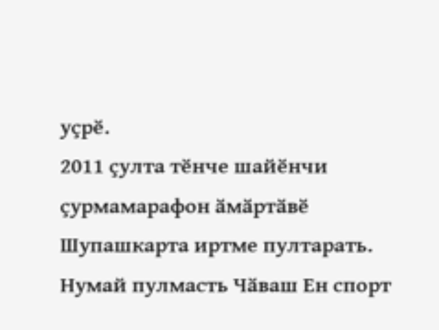уҫрӗ.
2011 ҫулта тӗнче шайӗнчи ҫурмамарафон ӑмӑртӑвӗ Шупашкарта иртме пултарать. Нумай пулмасть Чӑваш Ен спорт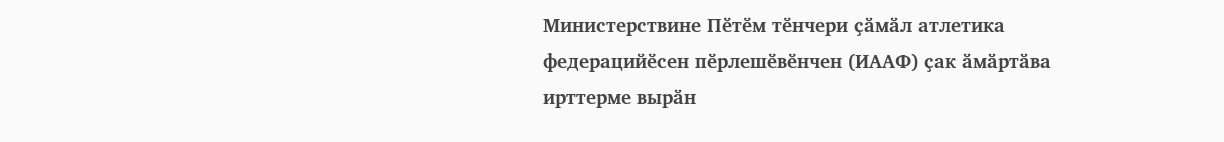Министерствине Пӗтӗм тӗнчери ҫӑмӑл атлетика федерацийӗсен пӗрлешӗвӗнчен (ИААФ) ҫак ӑмӑртӑва ирттерме вырӑн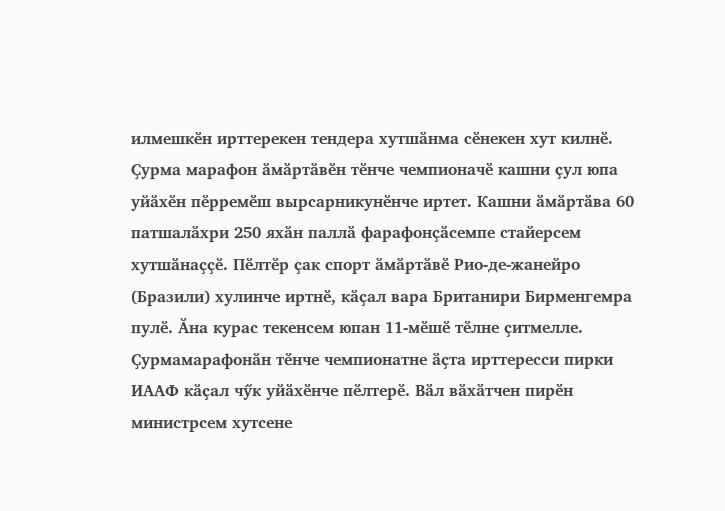илмешкӗн ирттерекен тендера хутшӑнма сӗнекен хут килнӗ.
Ҫурма марафон ӑмӑртӑвӗн тӗнче чемпионачӗ кашни ҫул юпа уйӑхӗн пӗрремӗш вырсарникунӗнче иртет. Кашни ӑмӑртӑва 60 патшалӑхри 250 яхӑн паллӑ фарафонҫӑсемпе стайерсем хутшӑнаҫҫӗ. Пӗлтӗр ҫак спорт ӑмӑртӑвӗ Рио-де-жанейро (Бразили) хулинче иртнӗ, кӑҫал вара Британири Бирменгемра пулӗ. Ӑна курас текенсем юпан 11-мӗшӗ тӗлне ҫитмелле.
Ҫурмамарафонӑн тӗнче чемпионатне ӑҫта ирттересси пирки ИААФ кӑҫал чӳк уйӑхӗнче пӗлтерӗ. Вӑл вӑхӑтчен пирӗн министрсем хутсене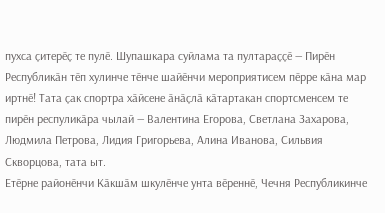пухса ҫитерӗҫ те пулӗ. Шупашкара суйлама та пултараҫҫӗ — Пирӗн Республикӑн тӗп хулинче тӗнче шайӗнчи мероприятисем пӗрре кӑна мар иртнӗ! Тата ҫак спортра хӑйсене ӑнӑҫлӑ кӑтартакан спортсменсем те пирӗн респуликӑра чылай — Валентина Егорова, Светлана Захарова, Людмила Петрова, Лидия Григорьева, Алина Иванова, Сильвия Скворцова, тата ыт.
Етӗрне районӗнчи Кӑкшӑм шкулӗнче унта вӗреннӗ, Чечня Республикинче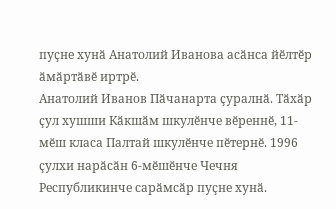пуҫне хунӑ Анатолий Иванова асӑнса йӗлтӗр ӑмӑртӑвӗ иртрӗ.
Анатолий Иванов Пӑчанарта ҫуралнӑ. Тӑхӑр ҫул хушши Кӑкшӑм шкулӗнче вӗреннӗ, 11-мӗш класа Палтай шкулӗнче пӗтернӗ. 1996 ҫулхи нарӑсӑн 6-мӗшӗнче Чечня Республикинче сарӑмсӑр пуҫне хунӑ.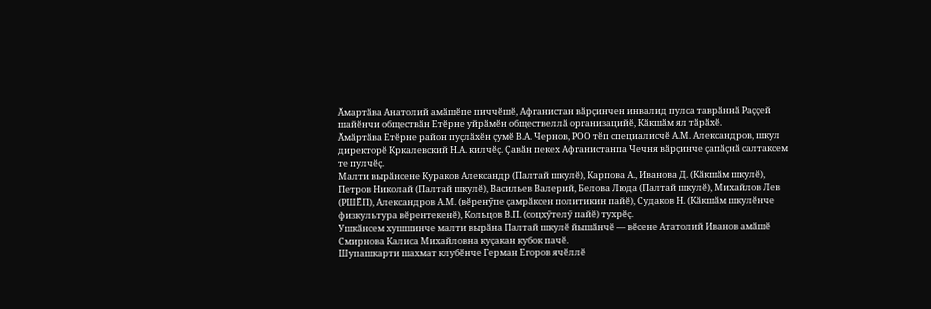Ӑмартӑва Анатолий амӑшӗпе пиччӗшӗ, Афганистан вӑрҫинчен инвалид пулса таврӑннӑ Раҫҫей шайӗнчи обществӑн Етӗрне уйрӑмӗн обществеллӑ организацийӗ, Кӑкшӑм ял тӑрӑхӗ.
Ӑмӑртӑва Етӗрне район пуҫлӑхӗн ҫумӗ В.А. Чернов, РОО тӗп специалисчӗ А.М. Александров, шкул директорӗ Кркалевский Н.А. килчӗҫ. Ҫавӑн пекех Афганистанпа Чечня вӑрҫинче ҫапӑҫнӑ салтаксем те пулчӗҫ.
Малти вырӑнсене Кураков Александр (Палтай шкулӗ), Карпова А., Иванова Д. (Кӑкшӑм шкулӗ), Петров Николай (Палтай шкулӗ), Васильев Валерий, Белова Люда (Палтай шкулӗ), Михайлов Лев (РШӖП), Александров А.М. (вӗренӳпе ҫамрӑксен политикин пайӗ), Судаков Н. (Кӑкшӑм шкулӗнче физкультура вӗрентекенӗ), Кольцов В.П. (соцхӳтелӳ пайӗ) тухрӗҫ.
Ушкӑнсем хушшинче малти вырӑна Палтай шкулӗ йышӑнчӗ — вӗсене Ататолий Иванов амӑшӗ Смирнова Калиса Михайловна куҫакан кубок пачӗ.
Шупашкарти шахмат клубӗнче Герман Егоров ячӗллӗ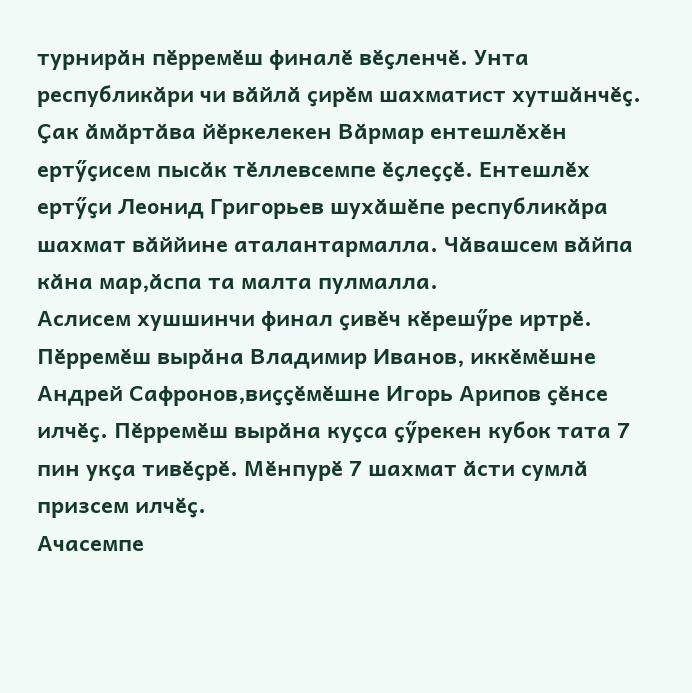турнирӑн пӗрремӗш финалӗ вӗҫленчӗ. Унта республикӑри чи вӑйлӑ ҫирӗм шахматист хутшӑнчӗҫ. Ҫак ӑмӑртӑва йӗркелекен Вӑрмар ентешлӗхӗн ертӳҫисем пысӑк тӗллевсемпе ӗҫлеҫҫӗ. Ентешлӗх ертӳҫи Леонид Григорьев шухӑшӗпе республикӑра шахмат вӑййине аталантармалла. Чӑвашсем вӑйпа кӑна мар,ӑспа та малта пулмалла.
Аслисем хушшинчи финал ҫивӗч кӗрешӳре иртрӗ. Пӗрремӗш вырӑна Владимир Иванов, иккӗмӗшне Андрей Сафронов,виҫҫӗмӗшне Игорь Арипов ҫӗнсе илчӗҫ. Пӗрремӗш вырӑна куҫса ҫӳрекен кубок тата 7 пин укҫа тивӗҫрӗ. Мӗнпурӗ 7 шахмат ӑсти сумлӑ призсем илчӗҫ.
Ачасемпе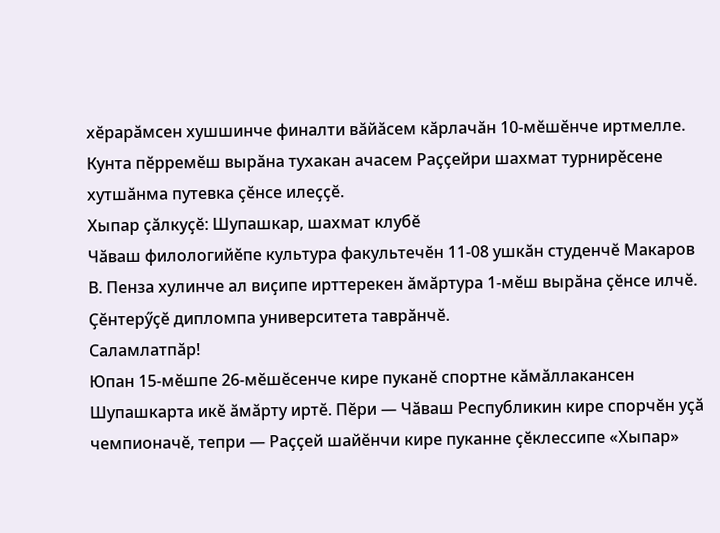хӗрарӑмсен хушшинче финалти вӑйӑсем кӑрлачӑн 10-мӗшӗнче иртмелле. Кунта пӗрремӗш вырӑна тухакан ачасем Раҫҫейри шахмат турнирӗсене хутшӑнма путевка ҫӗнсе илеҫҫӗ.
Хыпар ҫӑлкуҫӗ: Шупашкар, шахмат клубӗ
Чӑваш филологийӗпе культура факультечӗн 11-08 ушкӑн студенчӗ Макаров В. Пенза хулинче ал виҫипе ирттерекен ӑмӑртура 1-мӗш вырӑна ҫӗнсе илчӗ. Ҫӗнтерӳҫӗ дипломпа университета таврӑнчӗ.
Саламлатпӑр!
Юпан 15-мӗшпе 26-мӗшӗсенче кире пуканӗ спортне кӑмӑллакансен Шупашкарта икӗ ӑмӑрту иртӗ. Пӗри — Чӑваш Республикин кире спорчӗн уҫӑ чемпионачӗ, тепри — Раҫҫей шайӗнчи кире пуканне ҫӗклессипе «Хыпар»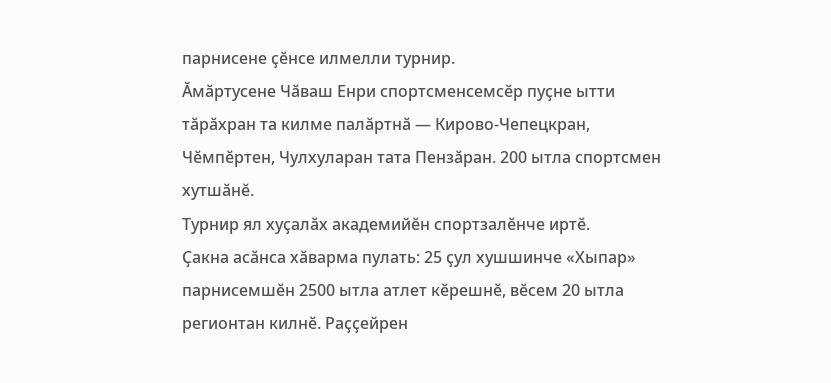парнисене ҫӗнсе илмелли турнир.
Ӑмӑртусене Чӑваш Енри спортсменсемсӗр пуҫне ытти тӑрӑхран та килме палӑртнӑ — Кирово-Чепецкран, Чӗмпӗртен, Чулхуларан тата Пензӑран. 200 ытла спортсмен хутшӑнӗ.
Турнир ял хуҫалӑх академийӗн спортзалӗнче иртӗ.
Ҫакна асӑнса хӑварма пулать: 25 ҫул хушшинче «Хыпар» парнисемшӗн 2500 ытла атлет кӗрешнӗ, вӗсем 20 ытла регионтан килнӗ. Раҫҫейрен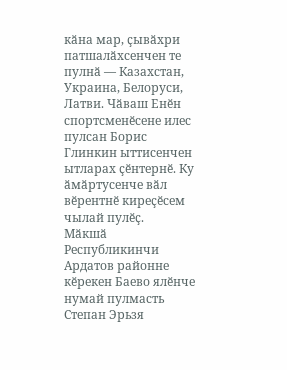кӑна мар, ҫывӑхри патшалӑхсенчен те пулнӑ — Казахстан, Украина, Белоруси, Латви. Чӑваш Енӗн спортсменӗсене илес пулсан Борис Глинкин ыттисенчен ытларах ҫӗнтернӗ. Ку ӑмӑртусенче вӑл вӗрентнӗ киреҫӗсем чылай пулӗҫ.
Мӑкшӑ Республикинчи Ардатов районне кӗрекен Баево ялӗнче нумай пулмасть Степан Эрьзя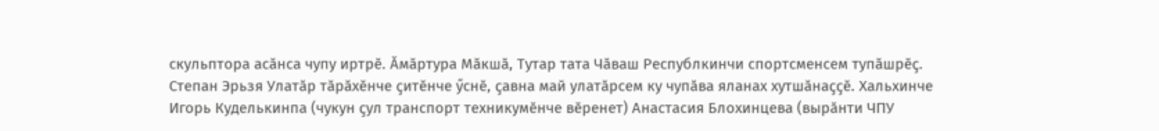скульптора асӑнса чупу иртрӗ. Ӑмӑртура Мӑкшӑ, Тутар тата Чӑваш Республкинчи спортсменсем тупӑшрӗҫ.
Степан Эрьзя Улатӑр тӑрӑхӗнче ҫитӗнче ӳснӗ, ҫавна май улатӑрсем ку чупӑва яланах хутшӑнаҫҫӗ. Хальхинче Игорь Куделькинпа (чукун ҫул транспорт техникумӗнче вӗренет) Анастасия Блохинцева (вырӑнти ЧПУ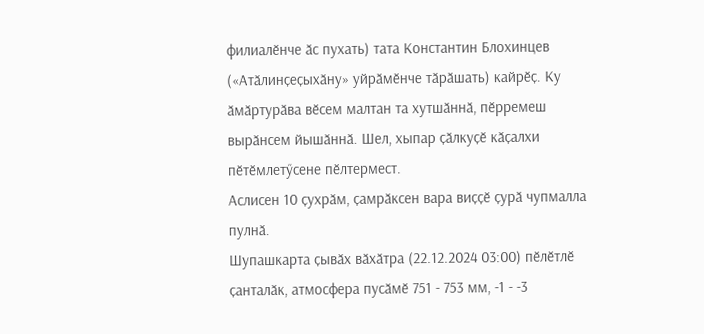филиалӗнче ӑс пухать) тата Константин Блохинцев («Атӑлинҫеҫыхӑну» уйрӑмӗнче тӑрӑшать) кайрӗҫ. Ку ӑмӑртурӑва вӗсем малтан та хутшӑннӑ, пӗрремеш вырӑнсем йышӑннӑ. Шел, хыпар ҫӑлкуҫӗ кӑҫалхи пӗтӗмлетӳсене пӗлтермест.
Аслисен 10 ҫухрӑм, ҫамрӑксен вара виҫҫӗ ҫурӑ чупмалла пулнӑ.
Шупашкарта ҫывӑх вӑхӑтра (22.12.2024 03:00) пӗлӗтлӗ ҫанталӑк, атмосфера пусӑмӗ 751 - 753 мм, -1 - -3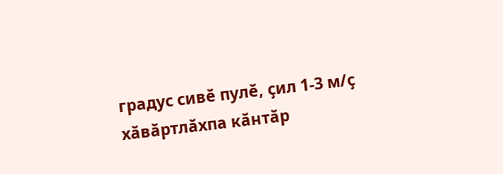градус сивӗ пулӗ, ҫил 1-3 м/ҫ хӑвӑртлӑхпа кӑнтӑр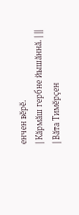енчен вӗрӗ.
| Кӑрмӑш гербне йышӑннӑ. | ||
| Вӑта Тимӗрҫен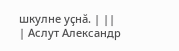шкулне уҫнӑ. | ||
| Аслут Александр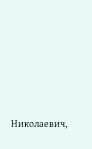Николаевич,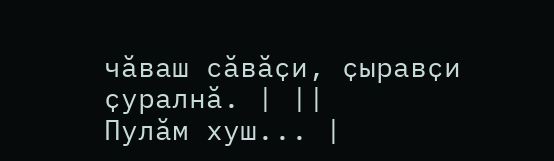чӑваш сӑвӑҫи, ҫыравҫи ҫуралнӑ. | ||
Пулӑм хуш... |